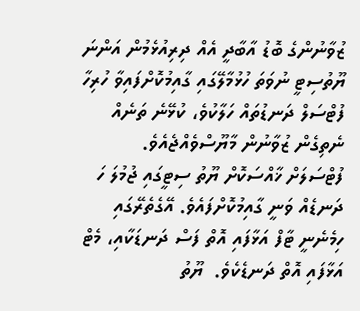ޒުވާނުންގެ ބޮޑު އާބާދީ އެއް ދިރިއުޅެމުން އަންނަ ޔޫތުސިޓީ ނުވަތަ ހުޅުމާލޭގައި ގާއިމުކޮށްފައިވާ ހުރިހާ ފުޓްސަލް ދަނޑުތައް ހަލާކުވެ، ކުޅޭނެ ތަނެއް ނެތިގެން ޒުވާނުން މާޔޫސްވެއްޖެއެވެ.
ފުޓްސަލަށް ޚާއްސަކޮށް ޔޫތު ސިޓީގައި ޖުމުލަ ހަ ދަނޑެއް ވަނީ ގާއިމުކޮށްފައެވެ. އޭގެތެރޭގައި ހިމެނެނީ ޓާފް އަޅާފައި އޮތް ފަސް ދަނޑަކާއި، މެޓް އަޅާފައި އޮތް ދަނޑެކެވެ.  ޔޫތު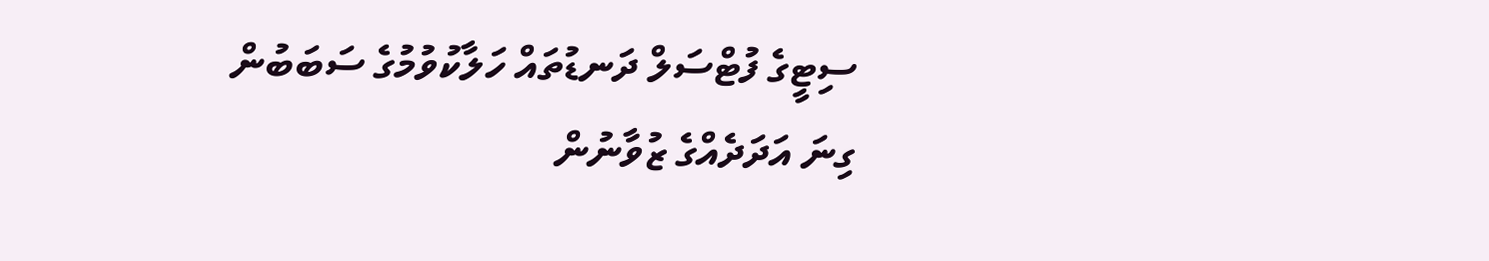ސިޓީގެ ފުޓްސަލް ދަނޑުތައް ހަލާކުވުމުގެ ސަބަބުން ގިނަ އަދަދެއްގެ ޒުވާނުން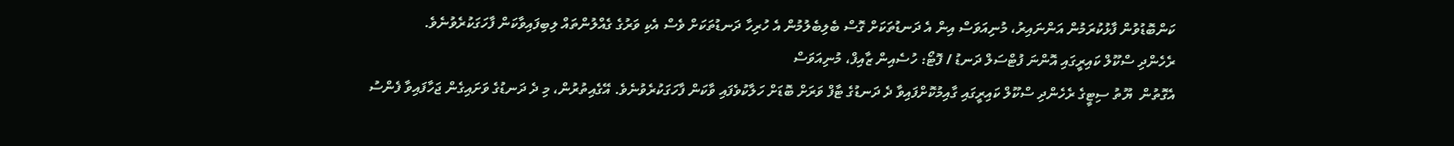ކަންބޮޑުވުން ފާޅުކުރަމުން އަންނައިރު، މުނިއަވަސް އިން އެ ދަނޑުތަކަށް ގޮސް ބެލިބެލުމުން އެ ހުރިހާ ދަނޑުތަކަށް ވެސް އެކި ވަރުގެ ގެއްލުންތައް ލިބިފައިވާކަން ފާހަގަކުރެވުނެވެ.
ރެހެންދި ސްކޫލް ކައިރީގައި އޮންނަ ފުޓްސަލް ދަނޑު / ފޮޓޯ: ހުސެއިން ޒާއިފް، މުނިއަވަސް
އެގޮތުން  ޔޫތު ސިޓީގެ ރެހެންދި ސްކޫލް ކައިރީގައި ގާއިމުކޮށްފައިވާ ދެ ދަނޑުގެ ޓާފް ވަރަށް ބޮޑަށް ހަލާކުވެފައި ވާކަން ފާހަގަކުރެވުނެވެ. އޭގެއިތުރުން، މި ދެ ދަނޑުގެ ވަށައިގެން ޖަހާފައިވާ ފެންސު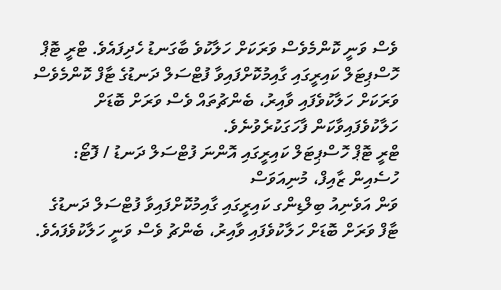ވެސް ވަނީ ކޮންމެވެސް ވަރަކަށް ހަލާކުވެ ބާގަނޑު ހެދިފައެވެ. ޓްރީ ޓޮޕް ހޮސްޕިޓަލް ކައިރީގައި ގާއިމުކޮށްފައިވާ ފުޓްސަލް ދަނޑުގެ ޓާފް ކޮންމެވެސް ވަރަކަށް ހަލާކުވެފައި ވާއިރު، ބެންޗުތައް ވެސް ވަރަށް ބޮޑަށް ހަލާކުވެފައިވާކަން ފާހަގަކުރެވުނެވެ.
ޓްރީ ޓޮޕް ހޮސްޕިޓަލް ކައިރީގައި އޮންނަ ފުޓްސަލް ދަނޑު / ފޮޓޯ: ހުސެއިން ޒާއިފް، މުނިއަވަސް
ވަން އަވެނިއު ބިލްޑިންގ ކައިރީގައި ގާއިމުކޮށްފައިވާ ފުޓްސަލް ދަނޑުގެ ޓާފް ވަރަށް ބޮޑަށް ހަލާކުވެފައި ވާއިރު، ބެންޗު ވެސް ވަނީ ހަލާކުވެފައެވެ.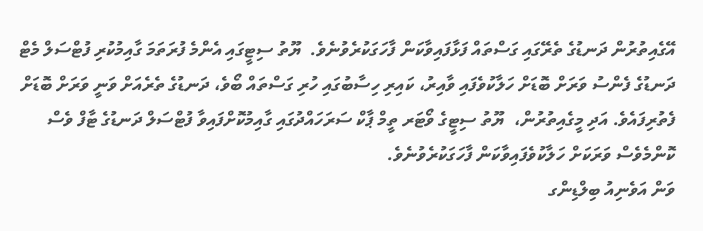އޭގެއިތުރުން ދަނޑުގެ ތެރޭގައި ގަސްތައް ފަޅާފައިވާކަން ފާހަގަކުރެވުނެވެ.  ޔޫތު ސިޓީގައި އެންމެ ފުރަތަމަ ގާއިމުކުރި ފުޓްސަލް މެޓް ދަނޑުގެ ފެންސު ވަރަށް ބޮޑަށް ހަލާކުވެފައި ވާއިރު، ކައިރި ހިސާބުގައި ހުރި ގަސްތައް ބޯވެ، ދަނޑުގެ ތެރެއަށް ވަނީ ވަރަށް ބޮޑަށް ފެތުރިފައެވެ. އަދި މީގެއިތުރުން،  ޔޫތު ސިޓީގެ ވޯޓަރ ތީމް ޕާކް ސަރަހައްދުގައި ގާއިމުކޮށްފައިވާ ފުޓްސަލް ދަނޑުގެ ޓާފް ވެސް  ކޮންމެވެސް ވަރަކަށް ހަލާކުވެފައިވާކަން ފާހަގަކުރެވުނެވެ.
ވަން އަވެނިއު ބިލްޑިންގ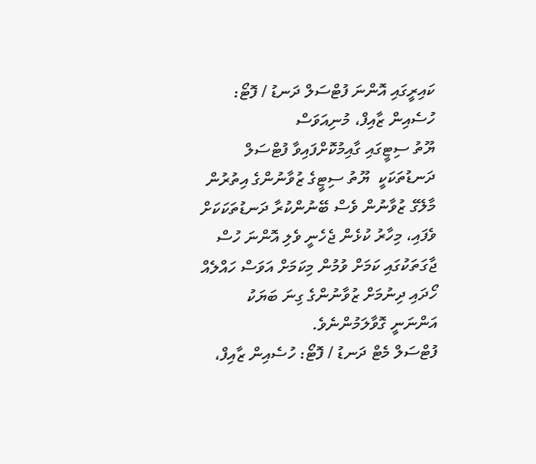ކައިރީގައި އޮންނަ ފުޓްސަލް ދަނޑު / ފޮޓޯ: ހުސެއިން ޒާއިފް، މުނިއަވަސް
ޔޫތު ސިޓީގައި ގާއިމުކޮށްފައިވާ ފުޓްސަލް ދަނޑުތަކަކީ  ޔޫތު ސިޓީގެ ޒުވާނުންގެ އިތުރުން މާލޭގެ ޒުވާނުން ވެސް ބޭނުންކުރާ ދަނޑުތަކަކަށް ވެފައި، މިހާރު ކުޅެން ޖެހެނީ ވެލި އޮންނަ ހުސް ޖާގަތަކުގައި ކަމަށް ވުމުން މިކަމަށް އަވަސް ހައްލެއް ހޯދައި ދިނުމަށް ޒުވާނުންގެ ގިނަ ބަޔަކު އަންނަނީ ގޮވާލަމުންނެވެ.
ފުޓްސަލް މެޓް ދަނޑު / ފޮޓޯ: ހުސެއިން ޒާއިފް،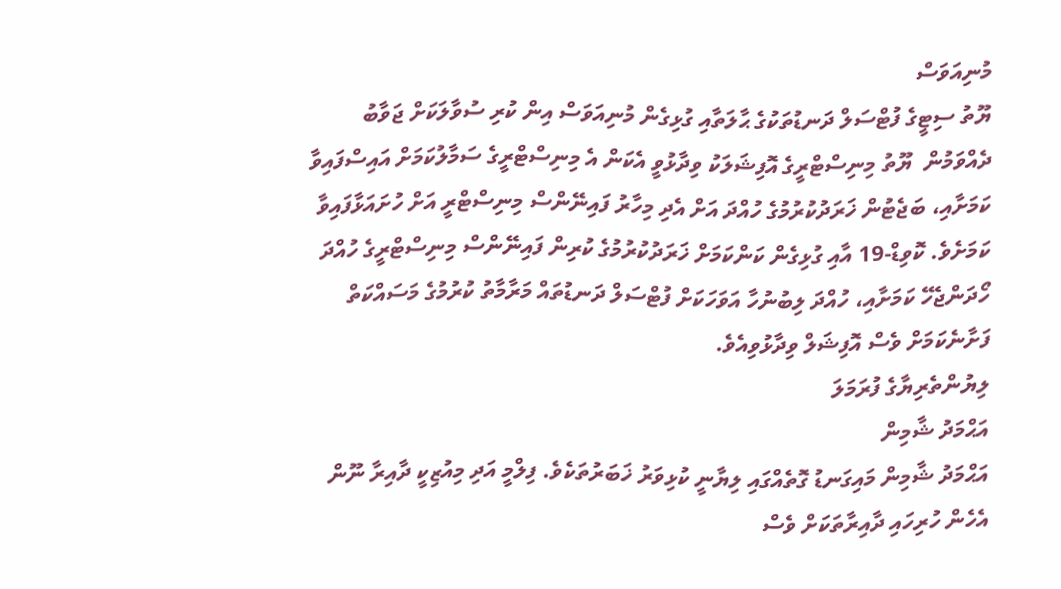މުނިއަވަސް
ޔޫތު ސިޓީގެ ފުޓްސަލް ދަނޑުތަކުގެ ޙާލަތާއި ގުޅިގެން މުނިއަވަސް އިން ކުރި ސުވާލަކަށް ޖަވާބު ދެއްވަމުން  ޔޫތު މިނިސްޓްރީގެ އޮފިޝަލަކު ވިދާޅުވީ އެކަން އެ މިނިސްޓްރީގެ ސަމާލުކަމަށް އައިސްފައިވާ ކަމަށާއި، ބަޖެޓުން ޚަރަދުކުރުމުގެ ހުއްދަ އަށް އެދި މިހާރު ފައިނޭންސް މިނިސްޓްރީ އަށް ހުށައަޅާފައިވާ ކަމަށެވެ. ކޮވިޑް-19 އާއި ގުޅިގެން ކަންކަމަށް ޚަރަދުކުރުމުގެ ކުރިން ފައިނޭންސް މިނިސްޓްރީގެ ހުއްދަ ހޯދަންޖެހޭ ކަމަށާއި، ހުއްދަ ލިބުނުހާ އަވަހަކަށް ފުޓްސަލް ދަނޑުތައް މަރާމާތު ކުރުމުގެ މަސައްކަތް ފަށާނެކަމަށް ވެސް އޮފިޝަލް ވިދާޅުވިއެވެ.
ލިޔުންތެރިޔާގެ ފުރަމަލަ
އަޙްމަދު ޝާމިން
އަޙްމަދު ޝާމިން މައިގަނޑު ގޮތެއްގައި ލިޔާނީ ކުޅިވަރު ޚަބަރުތަކެވެ. ފިލްމީ އަދި މިއުޒިކީ ދާއިރާ ނޫން އެހެން ހުރިހައި ދާއިރާތަކަށް ވެސް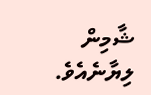ޝާމިން ލިޔާނެއެވެ.